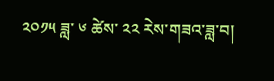༢༠༡༥ ཟླ་ ༦ ཚེས་ ༢༢ རེས་གཟའ་ཟླ་བ།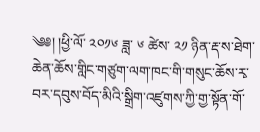༄༅། །ཕྱི་ལོ་ ༢༠༡༦ ཟླ་ ༦ ཚེས་ ༢༡ ཉིན་རྡ་ས་ཐེག་ཆེན་ཆོས་གླིང་གཙུག་ལག་ཁང་གི་གསུང་ཆོས་རྭ་བར་དབུས་བོད་མིའི་སྒྲིག་འཛུགས་ཀྱི་གྱ་སྟོན་གོ་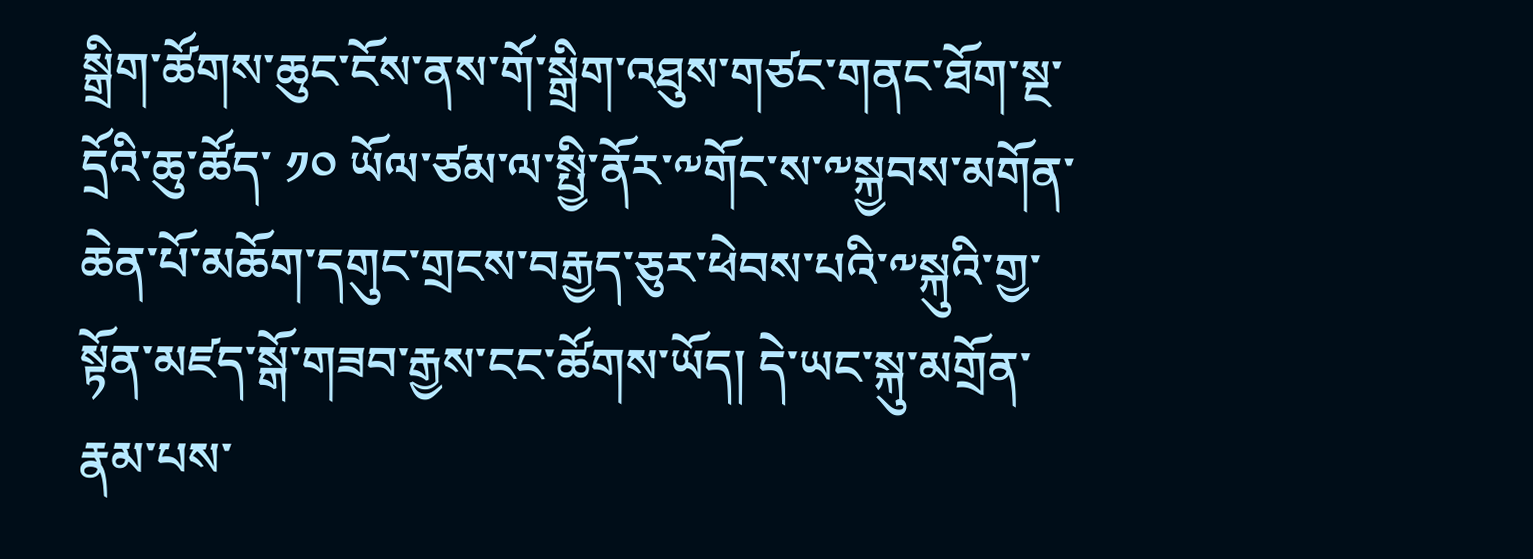སྒྲིག་ཚོགས་ཆུང་ངོས་ནས་གོ་སྒྲིག་འཐུས་གཙང་གནང་ཐོག་སྔ་དྲོའི་ཆུ་ཚོད་ ༡༠ ཡོལ་ཙམ་ལ་སྤྱི་ནོར་༸གོང་ས་༸སྐྱབས་མགོན་ཆེན་པོ་མཆོག་དགུང་གྲངས་བརྒྱད་ཅུར་ཕེབས་པའི་༸སྐུའི་གྱ་སྟོན་མཛད་སྒོ་གཟབ་རྒྱས་ངང་ཚོགས་ཡོད། དེ་ཡང་སྐུ་མགྲོན་རྣམ་པས་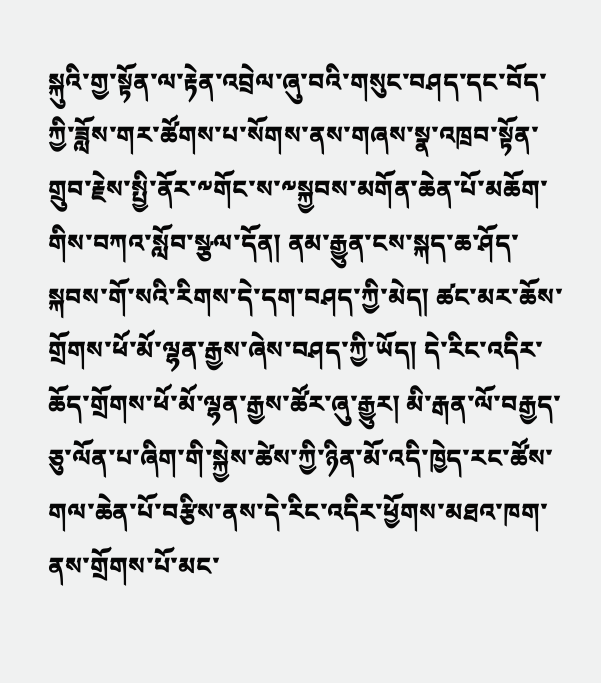སྐུའི་གྱ་སྟོན་ལ་རྟེན་འབྲེལ་ཞུ་བའི་གསུང་བཤད་དང་བོད་ཀྱི་ཟློས་གར་ཚོགས་པ་སོགས་ནས་གཞས་སྣ་འཁྲབ་སྟོན་གྲུབ་རྗེས་སྤྱི་ནོར་༸གོང་ས་༸སྐྱབས་མགོན་ཆེན་པོ་མཆོག་གིས་བཀའ་སློབ་སྩལ་དོན། ནམ་རྒྱུན་ངས་སྐད་ཆ་ཤོད་སྐབས་གོ་སའི་རིགས་དེ་དག་བཤད་ཀྱི་མེད། ཚང་མར་ཆོས་གྲོགས་ཕོ་མོ་ལྷན་རྒྱས་ཞེས་བཤད་ཀྱི་ཡོད། དེ་རིང་འདིར་ཆོད་གྲོགས་ཕོ་མོ་ལྷན་རྒྱས་ཚོར་ཞུ་རྒྱུར། མི་རྒན་ལོ་བརྒྱད་ཅུ་ལོན་པ་ཞིག་གི་སྐྱེས་ཚེས་ཀྱི་ཉིན་མོ་འདི་ཁྱེད་རང་ཚོས་གལ་ཆེན་པོ་བརྩིས་ནས་དེ་རིང་འདིར་ཕྱོགས་མཐའ་ཁག་ནས་གྲོགས་པོ་མང་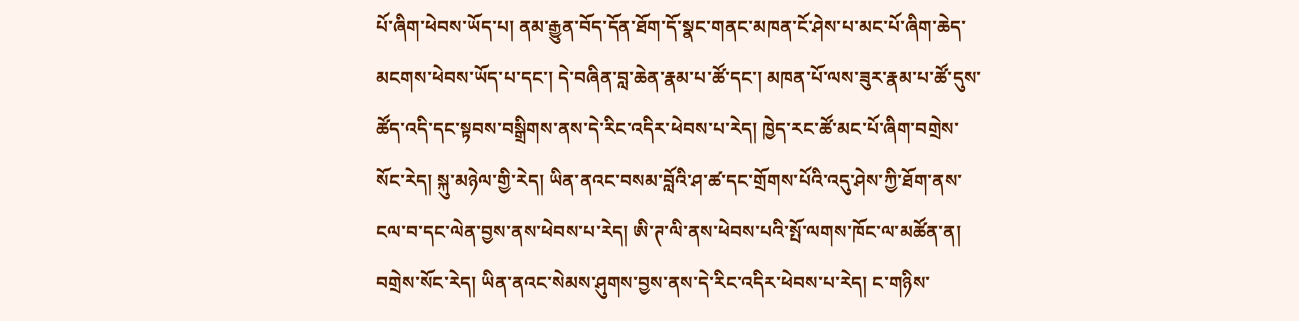པོ་ཞིག་ཕེབས་ཡོད་པ། ནམ་རྒྱུན་བོད་དོན་ཐོག་དོ་སྣང་གནང་མཁན་ངོ་ཤེས་པ་མང་པོ་ཞིག་ཆེད་མངགས་ཕེབས་ཡོད་པ་དང་། དེ་བཞིན་བླ་ཆེན་རྣམ་པ་ཚོ་དང་། མཁན་པོ་ལས་ཟུར་རྣམ་པ་ཚོ་དུས་ཚོད་འདི་དང་སྟབས་བསྒྲིགས་ནས་དེ་རིང་འདིར་ཕེབས་པ་རེད། ཁྱེད་རང་ཚོ་མང་པོ་ཞིག་བགྲེས་སོང་རེད། སྐུ་མཉེལ་གྱི་རེད། ཡིན་ནའང་བསམ་བློའི་ཤ་ཚ་དང་གྲོགས་པོའི་འདུ་ཤེས་ཀྱི་ཐོག་ནས་ངལ་བ་དང་ལེན་བྱས་ནས་ཕེབས་པ་རེད། ཨི་ཊ་ལི་ནས་ཕེབས་པའི་སྤོ་ལགས་ཁོང་ལ་མཚོན་ན། བགྲེས་སོང་རེད། ཡིན་ནའང་སེམས་ཤུགས་བྱས་ནས་དེ་རིང་འདིར་ཕེབས་པ་རེད། ང་གཉིས་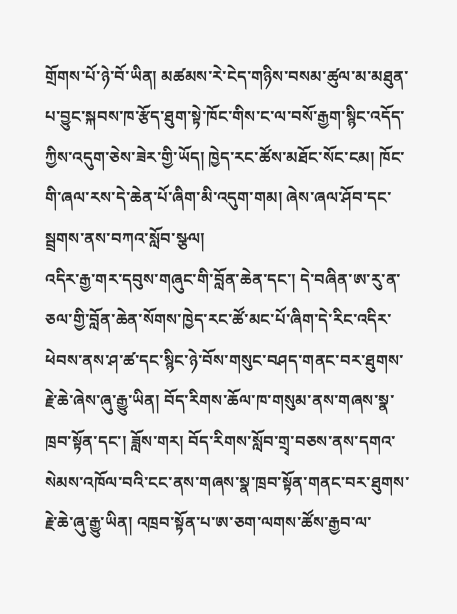གྲོགས་པོ་ཉེ་བོ་ཡིན། མཚམས་རེ་ངེད་གཉིས་བསམ་ཚུལ་མ་མཐུན་པ་བྱུང་སྐབས་ཁ་རྩོད་ཐུག་སྟེ་ཁོང་གིས་ང་ལ་བསོ་རྒྱག་སྙིང་འདོད་ཀྱིས་འདུག་ཅེས་ཟེར་གྱི་ཡོད། ཁྱེད་རང་ཚོས་མཐོང་སོང་ངམ། ཁོང་གི་ཞལ་རས་དེ་ཆེན་པོ་ཞིག་མི་འདུག་གམ། ཞེས་ཞལ་ཤོབ་དང་སྦྲགས་ནས་བཀའ་སློབ་སྩལ།
འདིར་རྒྱ་གར་དབུས་གཞུང་གི་བློན་ཆེན་དང་། དེ་བཞིན་ཨ་རུ་ན་ཅལ་གྱི་བློན་ཆེན་སོགས་ཁྱེད་རང་ཚོ་མང་པོ་ཞིག་དེ་རིང་འདིར་ཕེབས་ནས་ཤ་ཚ་དང་སྙིང་ཉེ་བོས་གསུང་བཤད་གནང་བར་ཐུགས་རྗེ་ཆེ་ཞེས་ཞུ་རྒྱུ་ཡིན། བོད་རིགས་ཆོལ་ཁ་གསུམ་ནས་གཞས་སྣ་ཁྲབ་སྟོན་དང་། ཟློས་གར། བོད་རིགས་སློབ་གྲྭ་བཅས་ནས་དགའ་སེམས་འཁོལ་བའི་ངང་ནས་གཞས་སྣ་ཁྲབ་སྟོན་གནང་བར་ཐུགས་རྗེ་ཆེ་ཞུ་རྒྱུ་ཡིན། འཁྲབ་སྟོན་པ་ཨ་ཅག་ལགས་ཚོས་རྒྱབ་ལ་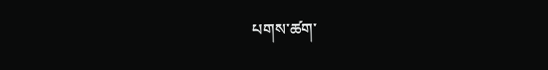པགས་ཚག་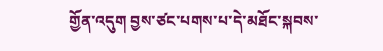གྱོན་འདུག བྱས་ཙང་པགས་པ་དེ་མཐོང་སྐབས་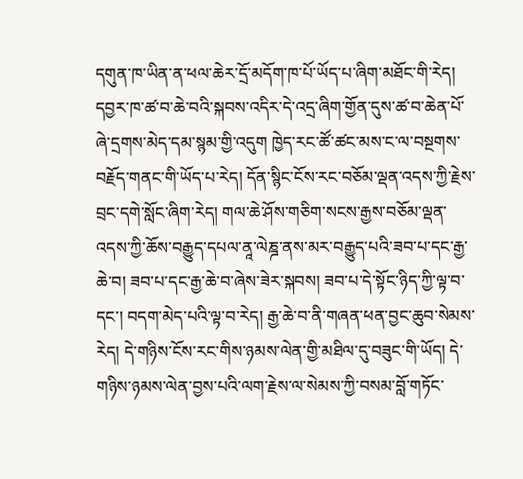དགུན་ཁ་ཡིན་ན་ཕལ་ཆེར་དྲོ་མདོག་ཁ་པོ་ཡོད་པ་ཞིག་མཐོང་གི་རེད། དབྱར་ཁ་ཚ་བ་ཆེ་བའི་སྐབས་འདིར་དེ་འདྲ་ཞིག་གྱོན་དུས་ཚ་བ་ཆེན་པོ་ཞེ་དྲགས་མེད་དམ་སྙམ་གྱི་འདུག ཁྱེད་རང་ཚོ་ཚང་མས་ང་ལ་བསྔགས་བརྗོད་གནང་གི་ཡོད་པ་རེད། དོན་སྙིང་ངོས་རང་བཅོམ་ལྡན་འདས་ཀྱི་རྗེས་བྲང་དགེ་སློང་ཞིག་རེད། གལ་ཆེ་ཤོས་གཅིག་སངས་རྒྱས་བཅོམ་ལྡན་འདས་ཀྱི་ཆོས་བརྒྱུད་དཔལ་ནཱ་ལེཎྜ་ནས་མར་བརྒྱུད་པའི་ཟབ་པ་དང་རྒྱ་ཆེ་བ། ཟབ་པ་དང་རྒྱ་ཆེ་བ་ཞེས་ཟེར་སྐབས། ཟབ་པ་དེ་སྟོང་ཉིད་ཀྱི་ལྟ་བ་དང་། བདག་མེད་པའི་ལྟ་བ་རེད། རྒྱ་ཆེ་བ་ནི་གཞན་ཕན་བྱང་ཆུབ་སེམས་རེད། དེ་གཉིས་ངོས་རང་གིས་ཉམས་ལེན་གྱི་མཐིལ་དུ་བཟུང་གི་ཡོད། དེ་གཉིས་ཉམས་ལེན་བྱས་པའི་ལག་རྗེས་ལ་སེམས་ཀྱི་བསམ་བློ་གཏོང་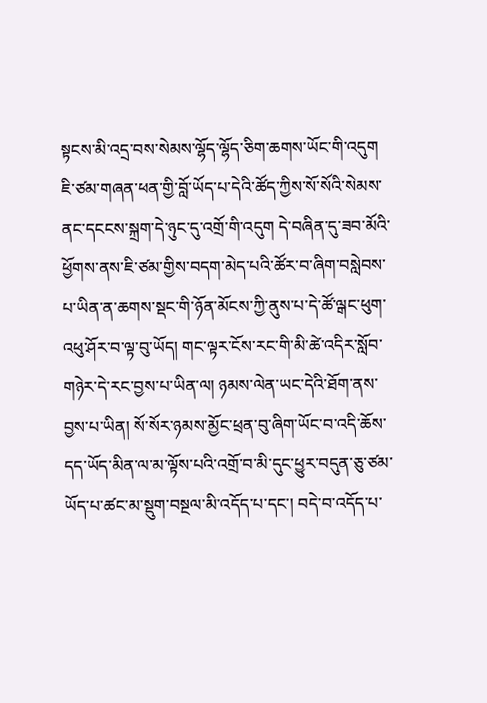སྟངས་མི་འདྲ་བས་སེམས་ལྷོད་ལྷོད་ཅིག་ཆགས་ཡོང་གི་འདུག ཇི་ཙམ་གཞན་ཕན་གྱི་བློ་ཡོད་པ་དེའི་ཚོད་ཀྱིས་སོ་སོའི་སེམས་ནང་དངངས་སྐྲག་དེ་ཉུང་དུ་འགྲོ་གི་འདུག དེ་བཞིན་དུ་ཟབ་མོའི་ཕྱོགས་ནས་ཇི་ཙམ་གྱིས་བདག་མེད་པའི་ཚོར་བ་ཞིག་བསླེབས་པ་ཡིན་ན་ཆགས་སྡང་གི་ཉོན་མོངས་ཀྱི་ནུས་པ་དེ་ཚོ་ལྒང་ཕུག་འཕུ་ཤོར་བ་ལྟ་བུ་ཡོད། གང་ལྟར་ངོས་རང་གི་མི་ཚེ་འདིར་སློབ་གཉེར་དེ་རང་བྱས་པ་ཡིན་ལ། ཉམས་ལེན་ཡང་དེའི་ཐོག་ནས་བྱས་པ་ཡིན། སོ་སོར་ཉམས་མྱོང་ཕྲན་བུ་ཞིག་ཡོང་བ་འདི་ཆོས་དད་ཡོད་མིན་ལ་མ་ལྟོས་པའི་འགྲོ་བ་མི་དུང་ཕྱུར་བདུན་ཅུ་ཙམ་ཡོད་པ་ཚང་མ་སྡུག་བསྔལ་མི་འདོད་པ་དང་། བདེ་བ་འདོད་པ་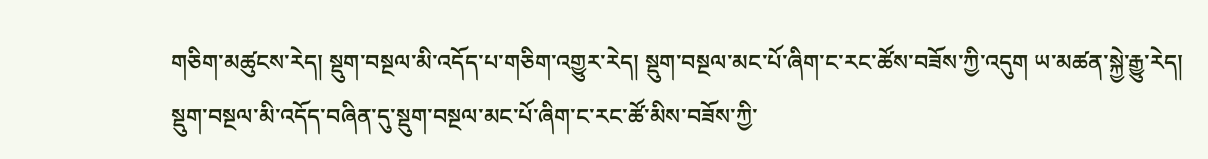གཅིག་མཚུངས་རེད། སྡུག་བསྔལ་མི་འདོད་པ་གཅིག་འགྱུར་རེད། སྡུག་བསྔལ་མང་པོ་ཞིག་ང་རང་ཚོས་བཟོས་ཀྱི་འདུག ཡ་མཚན་སྐྱེ་རྒྱུ་རེད།
སྡུག་བསྔལ་མི་འདོད་བཞིན་དུ་སྡུག་བསྔལ་མང་པོ་ཞིག་ང་རང་ཚོ་མིས་བཟོས་ཀྱི་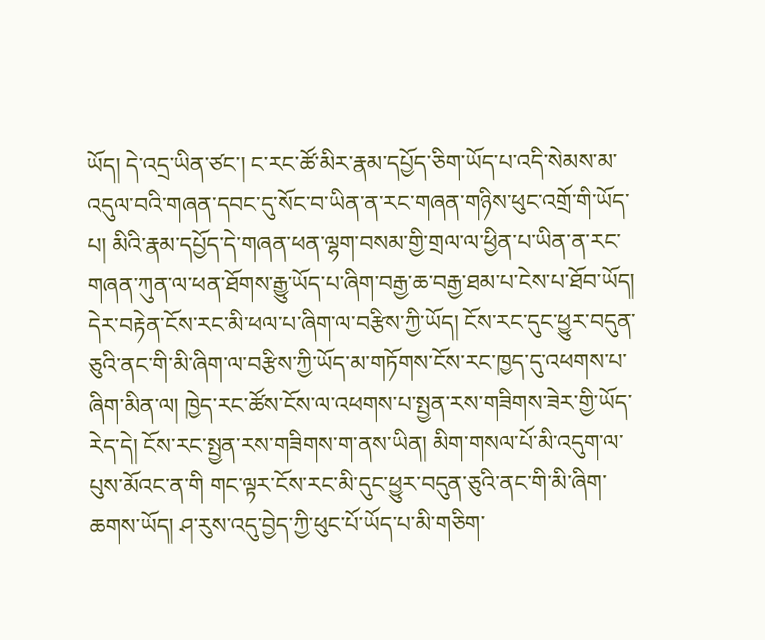ཡོད། དེ་འདྲ་ཡིན་ཙང་། ང་རང་ཚོ་མིར་རྣམ་དཔྱོད་ཅིག་ཡོད་པ་འདི་སེམས་མ་འདུལ་བའི་གཞན་དབང་དུ་སོང་བ་ཡིན་ན་རང་གཞན་གཉིས་ཕུང་འགྲོ་གི་ཡོད་པ། མིའི་རྣམ་དཔྱོད་དེ་གཞན་ཕན་ལྷག་བསམ་གྱི་གྲལ་ལ་ཕྱིན་པ་ཡིན་ན་རང་གཞན་ཀུན་ལ་ཕན་ཐོགས་རྒྱུ་ཡོད་པ་ཞིག་བརྒྱ་ཆ་བརྒྱ་ཐམ་པ་ངེས་པ་ཐོབ་ཡོད། དེར་བརྟེན་ངོས་རང་མི་ཕལ་པ་ཞིག་ལ་བརྩིས་ཀྱི་ཡོད། ངོས་རང་དུང་ཕྱུར་བདུན་ཅུའི་ནང་གི་མི་ཞིག་ལ་བརྩིས་ཀྱི་ཡོད་མ་གཏོགས་ངོས་རང་ཁྱད་དུ་འཕགས་པ་ཞིག་མིན་ལ། ཁྱེད་རང་ཚོས་ངོས་ལ་འཕགས་པ་སྤྱན་རས་གཟིགས་ཟེར་གྱི་ཡོད་རེད་དེ། ངོས་རང་སྤྱན་རས་གཟིགས་ག་ནས་ཡིན། མིག་གསལ་པོ་མི་འདུག་ལ་པུས་མོའང་ན་གི གང་ལྟར་ངོས་རང་མི་དུང་ཕྱུར་བདུན་ཅུའི་ནང་གི་མི་ཞིག་ཆགས་ཡོད། ཤ་རུས་འདུ་བྱེད་ཀྱི་ཕུང་པོ་ཡོད་པ་མི་གཅིག་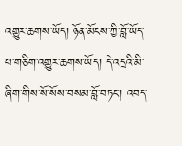འགྱུར་ཆགས་ཡོད། ཉོན་མོངས་ཀྱི་བློ་ཡོད་པ་གཅིག་འགྱུར་ཆགས་ཡོད། དེ་འདྲའི་མི་ཞིག་གིས་སོ་སོས་བསམ་བློ་བཏང་། འབད་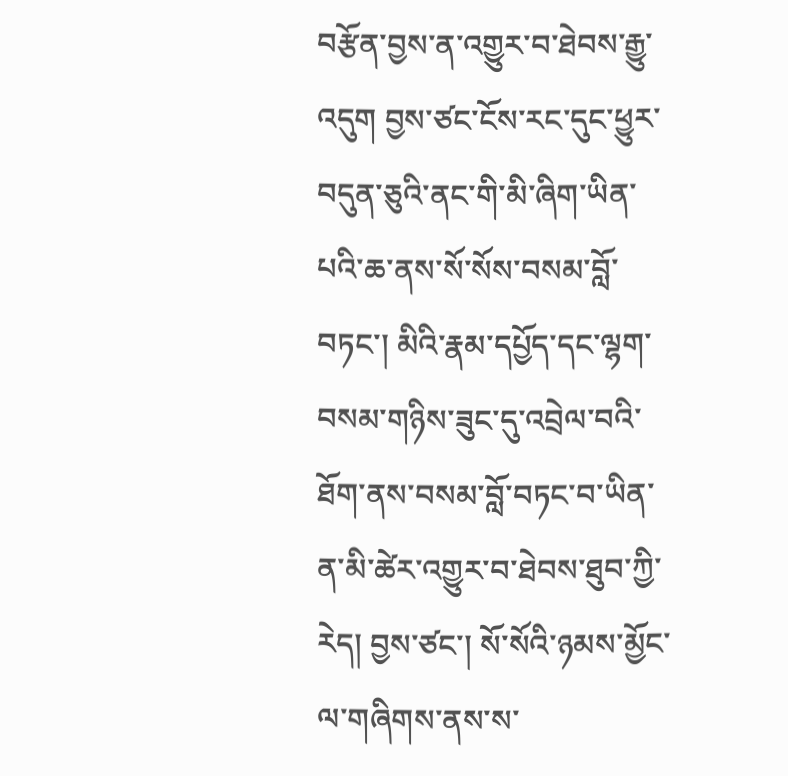བརྩོན་བྱས་ན་འགྱུར་བ་ཐེབས་རྒྱུ་འདུག བྱས་ཙང་ངོས་རང་དུང་ཕྱུར་བདུན་ཅུའི་ནང་གི་མི་ཞིག་ཡིན་པའི་ཆ་ནས་སོ་སོས་བསམ་བློ་བཏང་། མིའི་རྣམ་དཔྱོད་དང་ལྷག་བསམ་གཉིས་ཟུང་དུ་འབྲེལ་བའི་ཐོག་ནས་བསམ་བློ་བཏང་བ་ཡིན་ན་མི་ཚེར་འགྱུར་བ་ཐེབས་ཐུབ་ཀྱི་རེད། བྱས་ཙང་། སོ་སོའི་ཉམས་མྱོང་ལ་གཞིགས་ནས་ས་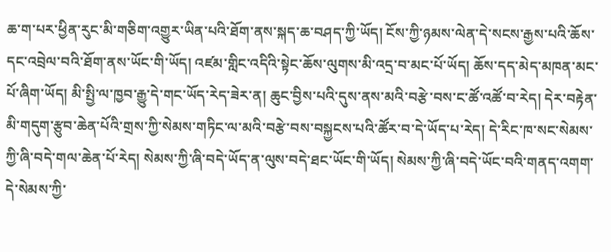ཆ་ག་པར་ཕྱིན་རུང་མི་གཅིག་འགྱུར་ཡིན་པའི་ཐོག་ནས་སྐད་ཆ་བཤད་ཀྱི་ཡོད། ངོས་ཀྱི་ཉམས་ལེན་དེ་སངས་རྒྱས་པའི་ཆོས་དང་འབྲེལ་བའི་ཐོག་ནས་ཡོང་གི་ཡོད། འཛམ་གླིང་འདིའི་སྟེང་ཆོས་ལུགས་མི་འདྲ་བ་མང་པོ་ཡོད། ཆོས་དད་མེད་མཁན་མང་པོ་ཞིག་ཡོད། མི་སྤྱི་ལ་ཁྱབ་རྒྱུ་དེ་གང་ཡོད་རེད་ཟེར་ན། ཆུང་བྱིས་པའི་དུས་ནས་མའི་བརྩེ་བས་ང་ཚོ་འཚོ་བ་རེད། དེར་བརྟེན་མི་གདུག་རྩུབ་ཆེན་པོའི་གྲས་ཀྱི་སེམས་གཏིང་ལ་མའི་བརྩེ་བས་བསྐྱངས་པའི་ཚོར་བ་དེ་ཡོད་པ་རེད། དེ་རིང་ཁ་སང་སེམས་ཀྱི་ཞི་བདེ་གལ་ཆེན་པོ་རེད། སེམས་ཀྱི་ཞི་བདེ་ཡོད་ན་ལུས་བདེ་ཐང་ཡོང་གི་ཡོད། སེམས་ཀྱི་ཞི་བདེ་ཡོང་བའི་གནད་འགག་དེ་སེམས་ཀྱི་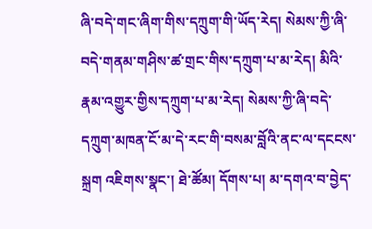ཞི་བདེ་གང་ཞིག་གིས་དཀྲུག་གི་ཡོད་རེད། སེམས་ཀྱི་ཞི་བདེ་གནམ་གཤིས་ཚ་གྲང་གིས་དཀྲུག་པ་མ་རེད། མིའི་རྣམ་འགྱུར་གྱིས་དཀྲུག་པ་མ་རེད། སེམས་ཀྱི་ཞི་བདེ་དཀྲུག་མཁན་ངོ་མ་དེ་རང་གི་བསམ་བློའི་ནང་ལ་དངངས་སྐྲག འཇིགས་སྣང་། ཐེ་ཚོམ། དོགས་པ། མ་དགའ་བ་བྱེད་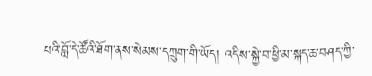པའི་བློ་དེ་ཚོའི་ཐོག་ནས་སེམས་དཀྲུག་གི་ཡོད། འདིས་སྐྱེ་བ་ཕྱི་མ་སྐད་ཆ་བཤད་ཀྱི་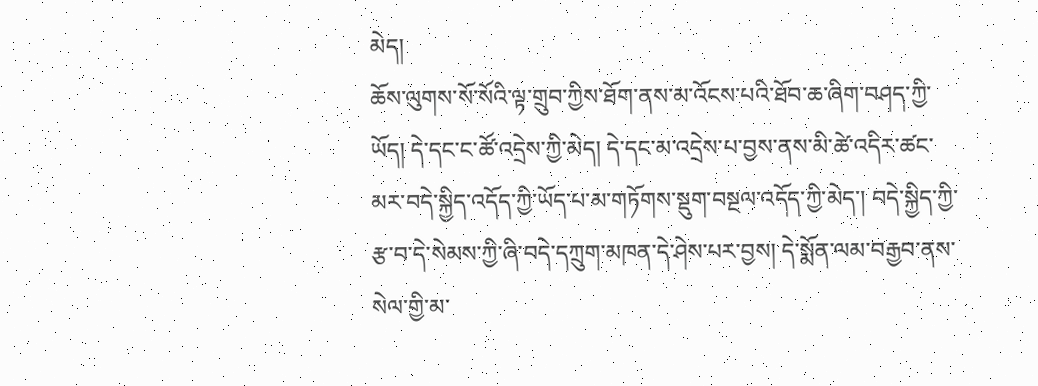མེད།
ཆོས་ལུགས་སོ་སོའི་ལྟ་གྲུབ་ཀྱིས་ཐོག་ནས་མ་འོངས་པའི་ཐོབ་ཆ་ཞིག་བཤད་ཀྱི་ཡོད། དེ་དང་ང་ཚོ་འདྲེས་ཀྱི་མེད། དེ་དང་མ་འདྲེས་པ་བྱས་ནས་མི་ཚེ་འདིར་ཚང་མར་བདེ་སྐྱིད་འདོད་ཀྱི་ཡོད་པ་མ་གཏོགས་སྡུག་བསྔལ་འདོད་ཀྱི་མེད་། བདེ་སྐྱིད་ཀྱི་རྩ་བ་དེ་སེམས་ཀྱི་ཞི་བདེ་དཀྲུག་མཁན་དེ་ཤེས་པར་བྱས། དེ་སྨོན་ལམ་བརྒྱབ་ནས་སེལ་གྱི་མ་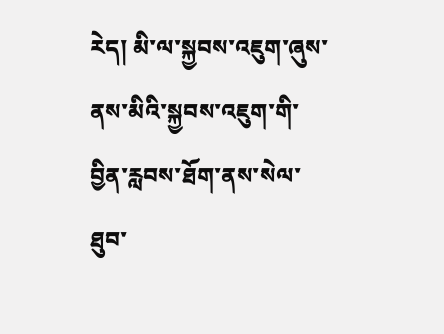རེད། མི་ལ་སྐྱབས་འཇུག་ཞུས་ནས་མིའི་སྐྱབས་འཇུག་གི་བྱིན་རླབས་ཐོག་ནས་སེལ་ཐུབ་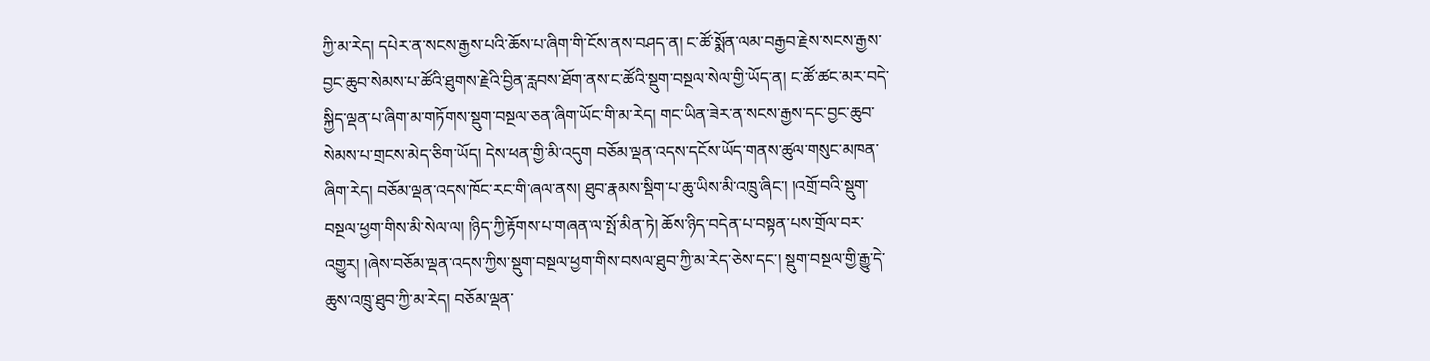ཀྱི་མ་རེད། དཔེར་ན་སངས་རྒྱས་པའི་ཆོས་པ་ཞིག་གི་ངོས་ནས་བཤད་ན། ང་ཚོ་སྨོན་ལམ་བརྒྱབ་རྗེས་སངས་རྒྱས་བྱང་ཆུབ་སེམས་པ་ཚོའི་ཐུགས་རྗེའི་བྱིན་རླབས་ཐོག་ནས་ང་ཚོའི་སྡུག་བསྔལ་སེལ་གྱི་ཡོད་ན། ང་ཚོ་ཚང་མར་བདེ་སྐྱིད་ལྡན་པ་ཞིག་མ་གཏོགས་སྡུག་བསྔལ་ཅན་ཞིག་ཡོང་གི་མ་རེད། གང་ཡིན་ཟེར་ན་སངས་རྒྱས་དང་བྱང་ཆུབ་སེམས་པ་གྲངས་མེད་ཅིག་ཡོད། དེས་ཕན་གྱི་མི་འདུག བཅོམ་ལྡན་འདས་དངོས་ཡོད་གནས་ཚུལ་གསུང་མཁན་ཞིག་རེད། བཅོམ་ལྡན་འདས་ཁོང་རང་གི་ཞལ་ནས། ཐུབ་རྣམས་སྡིག་པ་ཆུ་ཡིས་མི་འཁྲུ་ཞིང་། །འགྲོ་བའི་སྡུག་བསྔལ་ཕྱག་གིས་མི་སེལ་ལ། །ཉིད་ཀྱི་རྟོགས་པ་གཞན་ལ་སྤོ་མིན་ཏེ། ཆོས་ཉིད་བདེན་པ་བསྟན་པས་གྲོལ་བར་འགྱུར། །ཞེས་བཅོམ་ལྡན་འདས་ཀྱིས་སྡུག་བསྔལ་ཕྱག་གིས་བསལ་ཐུབ་ཀྱི་མ་རེད་ཅེས་དང་། སྡུག་བསྔལ་གྱི་རྒྱུ་དེ་ཆུས་འཁྲུ་ཐུབ་ཀྱི་མ་རེད། བཅོམ་ལྡན་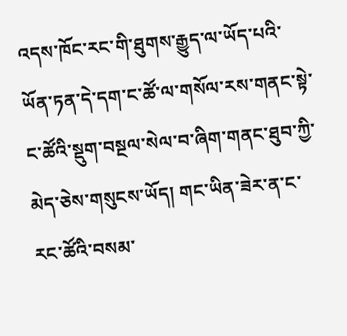འདས་ཁོང་རང་གི་ཐུགས་རྒྱུད་ལ་ཡོད་པའི་ཡོན་ཏན་དེ་དག་ང་ཚོ་ལ་གསོལ་རས་གནང་སྟེ་ང་ཚོའི་སྡུག་བསྔལ་སེལ་བ་ཞིག་གནང་ཐུབ་ཀྱི་མེད་ཅེས་གསུངས་ཡོད། གང་ཡིན་ཟེར་ན་ང་རང་ཚོའི་བསམ་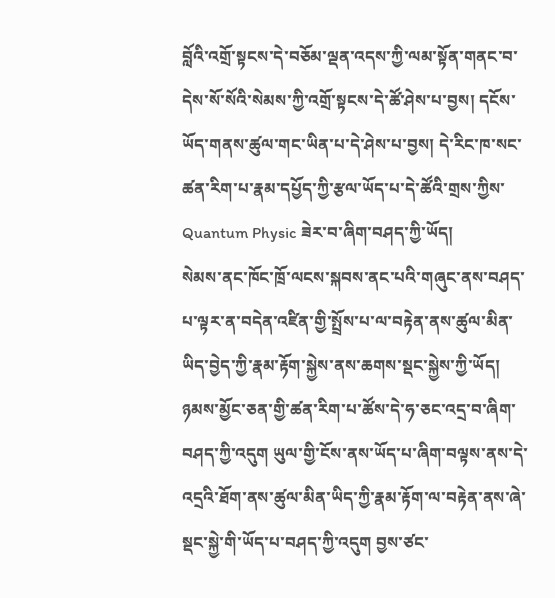བློའི་འགྲོ་སྟངས་དེ་བཅོམ་ལྡན་འདས་ཀྱི་ལམ་སྟོན་གནང་བ་དེས་སོ་སོའི་སེམས་ཀྱི་འགྲོ་སྟངས་དེ་ཚོ་ཤེས་པ་བྱས། དངོས་ཡོད་གནས་ཚུལ་གང་ཡིན་པ་དེ་ཤེས་པ་བྱས། དེ་རིང་ཁ་སང་ཚན་རིག་པ་རྣམ་དཔྱོད་ཀྱི་རྩལ་ཡོད་པ་དེ་ཚོའི་གྲས་ཀྱིས་ Quantum Physic ཟེར་བ་ཞིག་བཤད་ཀྱི་ཡོད།
སེམས་ནང་ཁོང་ཁྲོ་ལངས་སྐབས་ནང་པའི་གཞུང་ནས་བཤད་པ་ལྟར་ན་བདེན་འཛིན་གྱི་སྤྲོས་པ་ལ་བརྟེན་ནས་ཚུལ་མིན་ཡིད་བྱེད་ཀྱི་རྣམ་རྟོག་སྐྱེས་ནས་ཆགས་སྡང་སྐྱེས་ཀྱི་ཡོད། ཉམས་མྱོང་ཅན་གྱི་ཚན་རིག་པ་ཚོས་དེ་ཧ་ཅང་འདྲ་བ་ཞིག་བཤད་ཀྱི་འདུག ཡུལ་གྱི་ངོས་ནས་ཡོད་པ་ཞིག་བལྟས་ནས་དེ་འདྲའི་ཐོག་ནས་ཚུལ་མིན་ཡིད་ཀྱི་རྣམ་རྟོག་ལ་བརྟེན་ནས་ཞེ་སྡང་སྐྱེ་གི་ཡོད་པ་བཤད་ཀྱི་འདུག བྱས་ཙང་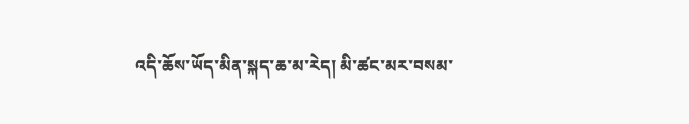འདི་ཆོས་ཡོད་མིན་སྐད་ཆ་མ་རེད། མི་ཚང་མར་བསམ་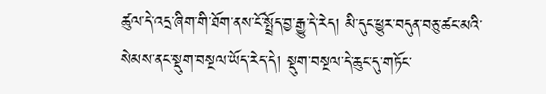ཚུལ་དེ་འདྲ་ཞིག་གི་ཐོག་ནས་ངོ་སྤྲོད་བྱ་རྒྱུ་དེ་རེད། མི་དུང་ཕྱུར་བདུན་བཅུ་ཚང་མའི་སེམས་ནང་སྡུག་བསྔལ་ཡོད་རེད་དེ། སྡུག་བསྔལ་དེ་ཆུང་དུ་གཏོང་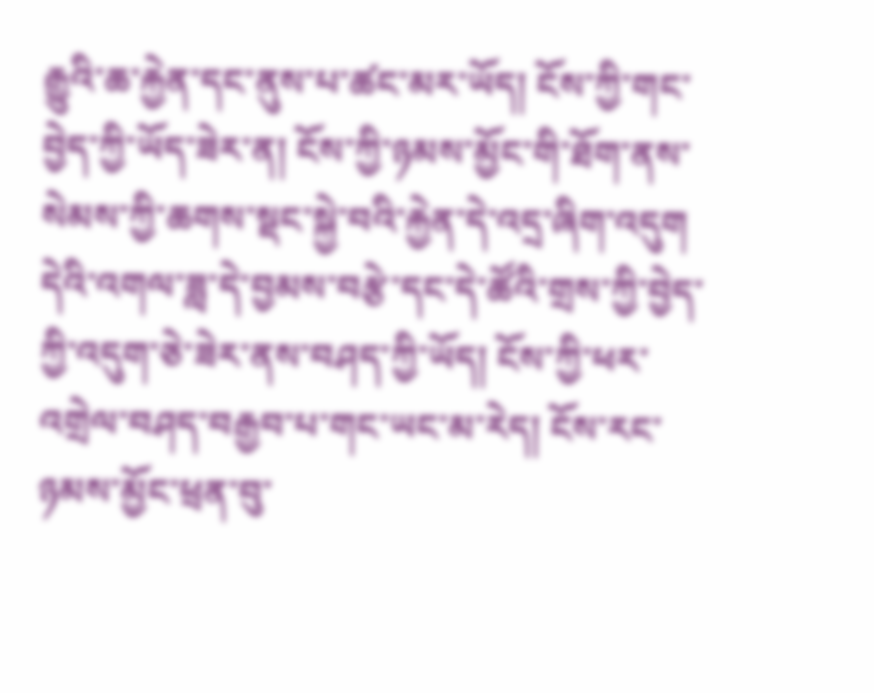རྒྱུའི་ཆ་རྐྱེན་དང་ནུས་པ་ཚང་མར་ཡོད། ངོས་ཀྱི་གང་བྱེད་ཀྱི་ཡོད་ཟེར་ན། ངོས་ཀྱི་ཉམས་མྱོང་གི་ཐོག་ནས་སེམས་ཀྱི་ཆགས་སྡང་སྐྱེ་བའི་རྐྱེན་དེ་འདྲ་ཞིག་འདུག དེའི་འགལ་ཟླ་དེ་བྱམས་བརྩེ་དང་དེ་ཚོའི་གྲས་ཀྱི་བྱེད་ཀྱི་འདུག་ཅེ་ཟེར་ནས་བཤད་ཀྱི་ཡོད། ངོས་ཀྱི་ཕར་འགྲེལ་བཤད་བརྒྱབ་པ་གང་ཡང་མ་རེད། ངོས་རང་ཉམས་མྱོང་ཕྲན་བུ་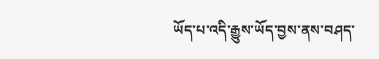ཡོད་པ་འདི་རྒྱུས་ཡོད་བྱས་ནས་བཤད་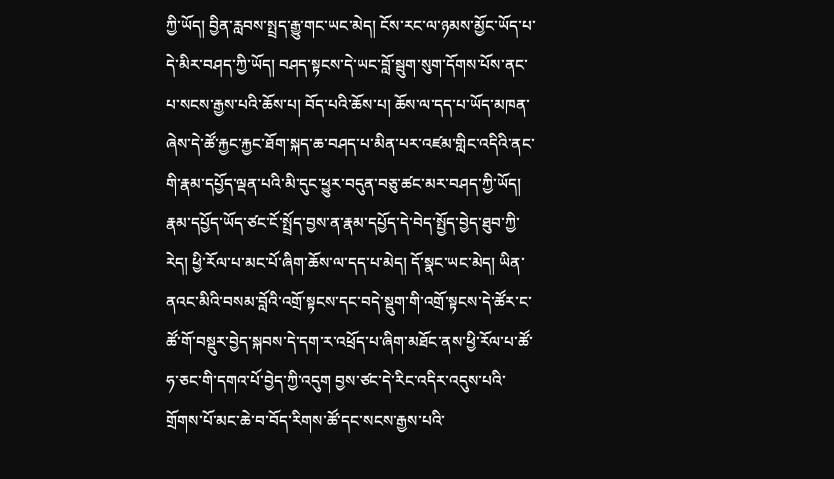ཀྱི་ཡོད། བྱིན་རླབས་སྤྲད་རྒྱུ་གང་ཡང་མེད། ངོས་རང་ལ་ཉམས་མྱོང་ཡོད་པ་དེ་མིར་བཤད་ཀྱི་ཡོད། བཤད་སྟངས་དེ་ཡང་བློ་སྦུག་སུག་དོགས་པོས་ནང་པ་སངས་རྒྱས་པའི་ཆོས་པ། བོད་པའི་ཆོས་པ། ཆོས་ལ་དད་པ་ཡོད་མཁན་ཞེས་དེ་ཚོ་རྐྱང་རྐྱང་ཐོག་སྐད་ཆ་བཤད་པ་མིན་པར་འཛམ་གླིང་འདིའི་ནང་གི་རྣམ་དཔྱོད་ལྡན་པའི་མི་དུང་ཕྱུར་བདུན་བཅུ་ཚང་མར་བཤད་ཀྱི་ཡོད། རྣམ་དཔྱོད་ཡོད་ཙང་ངོ་སྤྲོད་བྱས་ན་རྣམ་དཔྱོད་དེ་བེད་སྤྱོད་བྱེད་ཐུབ་ཀྱི་རེད། ཕྱི་རོལ་པ་མང་པོ་ཞིག་ཆོས་ལ་དད་པ་མེད། དོ་སྣང་ཡང་མེད། ཡིན་ནའང་མིའི་བསམ་བློའི་འགྲོ་སྟངས་དང་བདེ་སྡུག་གི་འགྲོ་སྟངས་དེ་ཚོར་ང་ཚོ་གོ་བསྡུར་བྱེད་སྐབས་དེ་དག་ར་འཕྲོད་པ་ཞིག་མཐོང་ནས་ཕྱི་རོལ་པ་ཚོ་ཧ་ཅང་གི་དགའ་པོ་བྱེད་ཀྱི་འདུག བྱས་ཙང་དེ་རིང་འདིར་འདུས་པའི་གྲོགས་པོ་མང་ཆེ་བ་བོད་རིགས་ཚོ་དང་སངས་རྒྱས་པའི་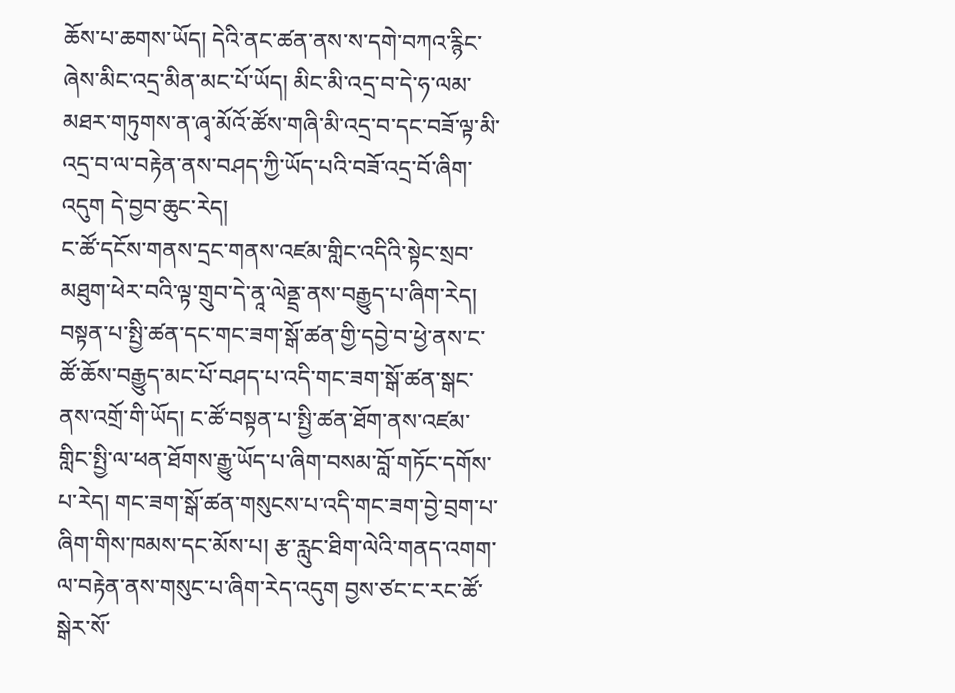ཆོས་པ་ཆགས་ཡོད། དེའི་ནང་ཚན་ནས་ས་དགེ་བཀའ་རྙིང་ཞེས་མིང་འདྲ་མིན་མང་པོ་ཡོད། མིང་མི་འདྲ་བ་དེ་ཧ་ལམ་མཐར་གཏུགས་ན་ཞྭ་མོའོ་ཚོས་གཞི་མི་འདྲ་བ་དང་བཟོ་ལྟ་མི་འདྲ་བ་ལ་བརྟེན་ནས་བཤད་ཀྱི་ཡོད་པའི་བཟོ་འདྲ་བོ་ཞིག་འདུག དེ་བྱབ་ཆུང་རེད།
ང་ཚོ་དངོས་གནས་དྲང་གནས་འཛམ་གླིང་འདིའི་སྟེང་སྲབ་མཐུག་ཕེར་བའི་ལྟ་གྲུབ་དེ་ནཱ་ལེནྡྲ་ནས་བརྒྱུད་པ་ཞིག་རེད། བསྟན་པ་སྤྱི་ཚན་དང་གང་ཟག་སྒོ་ཚན་གྱི་དབྱེ་བ་ཕྱེ་ནས་ང་ཚོ་ཆོས་བརྒྱུད་མང་པོ་བཤད་པ་འདི་གང་ཟག་སྒོ་ཚན་སྒང་ནས་འགྲོ་གི་ཡོད། ང་ཚོ་བསྟན་པ་སྤྱི་ཚན་ཐོག་ནས་འཛམ་གླིང་སྤྱི་ལ་ཕན་ཐོགས་རྒྱུ་ཡོད་པ་ཞིག་བསམ་བློ་གཏོང་དགོས་པ་རེད། གང་ཟག་སྒོ་ཚན་གསུངས་པ་འདི་གང་ཟག་བྱེ་བྲག་པ་ཞིག་གིས་ཁམས་དང་མོས་པ། རྩ་རླུང་ཐིག་ལེའི་གནད་འགག་ལ་བརྟེན་ནས་གསུང་པ་ཞིག་རེད་འདུག བྱས་ཙང་ང་རང་ཚོ་སྒེར་སོ་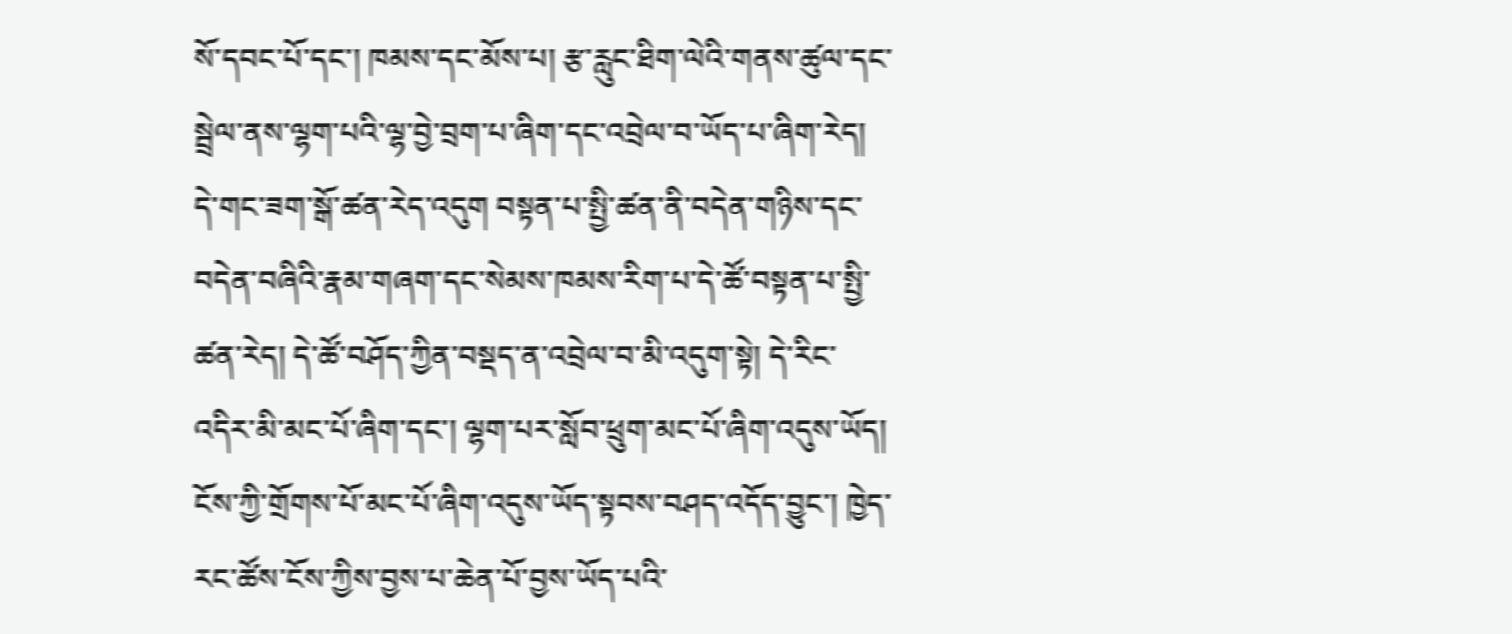སོ་དབང་པོ་དང་། ཁམས་དང་མོས་པ། རྩ་རླུང་ཐིག་ལེའི་གནས་ཚུལ་དང་སྦྲེལ་ནས་ལྷག་པའི་ལྷ་བྱེ་བྲག་པ་ཞིག་དང་འབྲེལ་བ་ཡོད་པ་ཞིག་རེད། དེ་གང་ཟག་སྒོ་ཚན་རེད་འདུག བསྟན་པ་སྤྱི་ཚན་ནི་བདེན་གཉིས་དང་བདེན་བཞིའི་རྣམ་གཞག་དང་སེམས་ཁམས་རིག་པ་དེ་ཚོ་བསྟན་པ་སྤྱི་ཚན་རེད། དེ་ཚོ་བཤོད་ཀྱིན་བསྡད་ན་འབྲེལ་བ་མི་འདུག་སྟེ། དེ་རིང་འདིར་མི་མང་པོ་ཞིག་དང་། ལྷག་པར་སློབ་ཕྲུག་མང་པོ་ཞིག་འདུས་ཡོད། ངོས་ཀྱི་གྲོགས་པོ་མང་པོ་ཞིག་འདུས་ཡོད་སྟབས་བཤད་འདོད་བྱུང་། ཁྱེད་རང་ཚོས་ངོས་ཀྱིས་བྱས་པ་ཆེན་པོ་བྱས་ཡོད་པའི་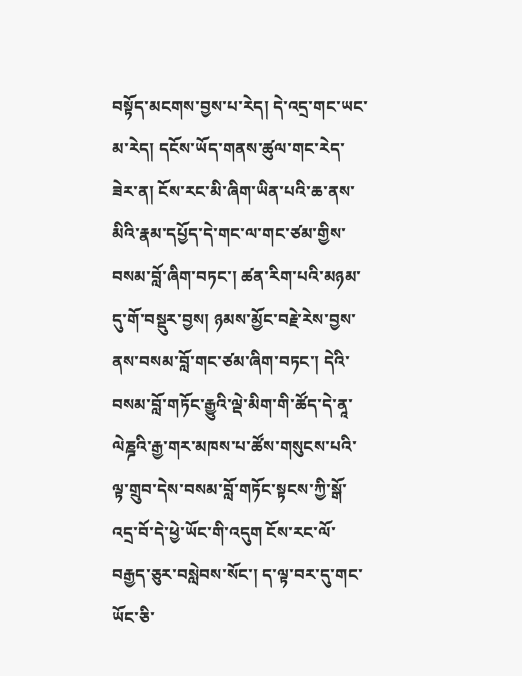བསྟོད་མངགས་བྱས་པ་རེད། དེ་འདྲ་གང་ཡང་མ་རེད། དངོས་ཡོད་གནས་ཚུལ་གང་རེད་ཟེར་ན། ངོས་རང་མི་ཞིག་ཡིན་པའི་ཆ་ནས་མིའི་རྣམ་དཔྱོད་དེ་གང་ལ་གང་ཙམ་གྱིས་བསམ་བློ་ཞིག་བཏང་། ཚན་རིག་པའི་མཉམ་དུ་གོ་བསྡུར་བྱས། ཉམས་མྱོང་བརྗེ་རེས་བྱས་ནས་བསམ་བློ་གང་ཙམ་ཞིག་བཏང་། དེའི་བསམ་བློ་གཏོང་རྒྱུའི་ལྡེ་མིག་གི་ཚོད་དེ་ནཱ་ལེཎྜའི་རྒྱ་གར་མཁས་པ་ཚོས་གསུངས་པའི་ལྟ་གྲུབ་དེས་བསམ་བློ་གཏོང་སྟངས་ཀྱི་སྒོ་འདྲ་བོ་དེ་ཕྱེ་ཡོང་གི་འདུག ངོས་རང་ལོ་བརྒྱད་ཅུར་བསླེབས་སོང་། ད་ལྟ་བར་དུ་གང་ཡོང་ཅི་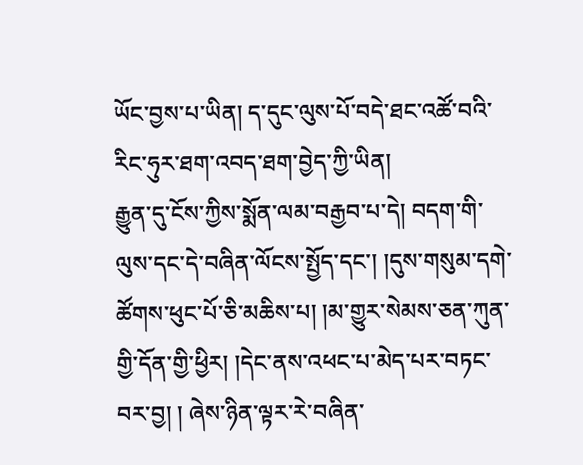ཡོང་བྱས་པ་ཡིན། ད་དུང་ལུས་པོ་བདེ་ཐང་འཚོ་བའི་རིང་ཧུར་ཐག་འབད་ཐག་བྱེད་ཀྱི་ཡིན།
རྒྱུན་དུ་ངོས་ཀྱིས་སྨོན་ལམ་བརྒྱབ་པ་དེ། བདག་གི་ལུས་དང་དེ་བཞིན་ལོངས་སྤྱོད་དང་། །དུས་གསུམ་དགེ་ཚོགས་ཕུང་པོ་ཅི་མཆིས་པ། །མ་གྱུར་སེམས་ཅན་ཀུན་གྱི་དོན་གྱི་ཕྱིར། །དེང་ནས་འཕང་པ་མེད་པར་བཏང་བར་བྱ། ། ཞེས་ཉིན་ལྟར་རེ་བཞིན་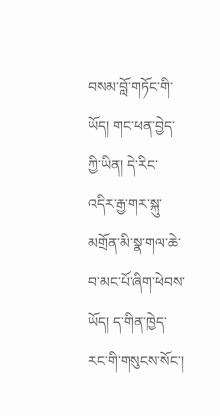བསམ་བློ་གཏོང་གི་ཡོད། གང་ཕན་བྱེད་ཀྱི་ཡིན། དེ་རིང་འདིར་རྒྱ་གར་སྐུ་མགྲོན་མི་སྣ་གལ་ཆེ་བ་མང་པོ་ཞིག་ཕེབས་ཡོད། ད་གིན་ཁྱེད་རང་གི་གསུངས་སོང་།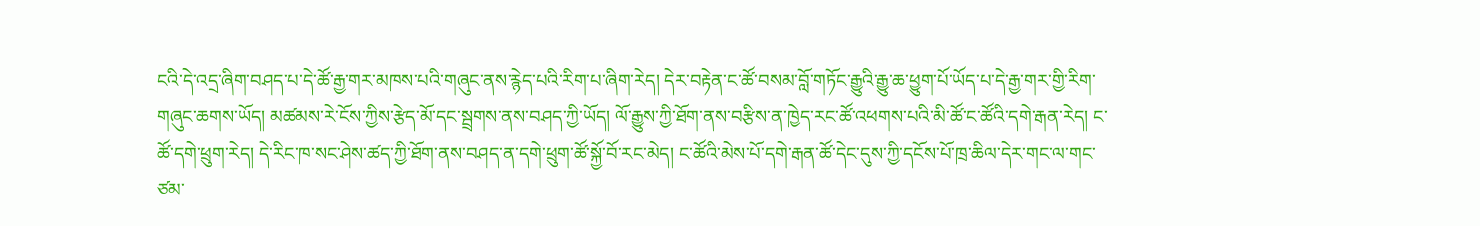ངའི་དེ་འདྲ་ཞིག་བཤད་པ་དེ་ཚོ་རྒྱ་གར་མཁས་པའི་གཞུང་ནས་རྙེད་པའི་རིག་པ་ཞིག་རེད། དེར་བརྟེན་ང་ཚོ་བསམ་བློ་གཏོང་རྒྱུའི་རྒྱུ་ཆ་ཕྱུག་པོ་ཡོད་པ་དེ་རྒྱ་གར་གྱི་རིག་གཞུང་ཆགས་ཡོད། མཚམས་རེ་ངོས་ཀྱིས་རྩེད་མོ་དང་སྦྲགས་ནས་བཤད་ཀྱི་ཡོད། ལོ་རྒྱུས་ཀྱི་ཐོག་ནས་བརྩིས་ན་ཁྱེད་རང་ཚོ་འཕགས་པའི་མི་ཚོ་ང་ཚོའི་དགེ་རྒན་རེད། ང་ཚོ་དགེ་ཕྲུག་རེད། དེ་རིང་ཁ་སང་ཤེས་ཚད་ཀྱི་ཐོག་ནས་བཤད་ན་དགེ་ཕྲུག་ཚོ་སྐྱོ་བོ་རང་མེད། ང་ཚོའི་མེས་པོ་དགེ་རྒན་ཚོ་དེང་དུས་ཀྱི་དངོས་པོ་ཁྲ་ཆིལ་དེར་གང་ལ་གང་ཙམ་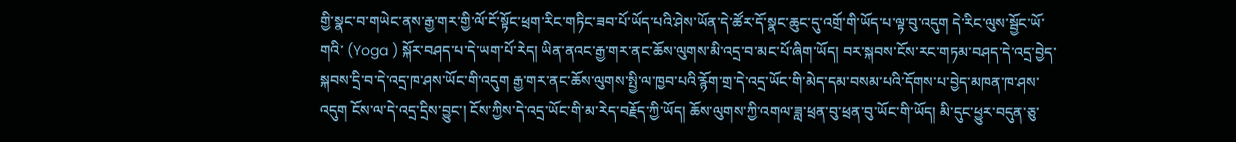གྱི་སྣང་བ་གཡེང་ནས་རྒྱ་གར་གྱི་ལོ་ངོ་སྟོང་ཕྲག་རིང་གཏིང་ཟབ་པོ་ཡོད་པའི་ཤེས་ཡོན་དེ་ཚོར་དོ་སྣང་ཆུང་དུ་འགྲོ་གི་ཡོད་པ་ལྟ་བུ་འདུག དེ་རིང་ལུས་སྦྱོང་ཡོ་གའི་ (Yoga ) སྐོར་བཤད་པ་དེ་ཡག་པོ་རེད། ཡིན་ནའང་རྒྱ་གར་ནང་ཆོས་ལུགས་མི་འདྲ་བ་མང་པོ་ཞིག་ཡོད། བར་སྐབས་ངོས་རང་གཏམ་བཤད་དེ་འདྲ་བྱེད་སྐབས་དྲི་བ་དེ་འདྲ་ཁ་ཤས་ཡོང་གི་འདུག རྒྱ་གར་ནང་ཆོས་ལུགས་སྤྱི་ལ་ཁྱབ་པའི་རྙོག་གྲ་དེ་འདྲ་ཡོང་གི་མེད་དམ་བསམ་པའི་དོགས་པ་བྱེད་མཁན་ཁ་ཤས་འདུག ངོས་ལ་དེ་འདྲ་དྲིས་བྱུང་། ངོས་ཀྱིས་དེ་འདྲ་ཡོང་གི་མ་རེད་བརྗོད་ཀྱི་ཡོད། ཆོས་ལུགས་ཀྱི་འགལ་ཟླ་ཕྲན་བུ་ཕྲན་བུ་ཡོང་གི་ཡོད། མི་དུང་ཕྱུར་བདུན་ཅུ་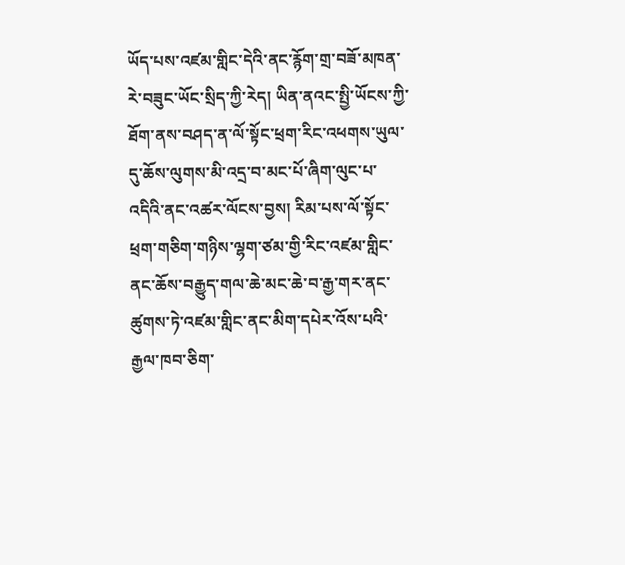ཡོད་པས་འཛམ་གླིང་དེའི་ནང་རྙོག་གྲ་བཟོ་མཁན་རེ་བཟུང་ཡོང་སྲིད་ཀྱི་རེད། ཡིན་ནའང་སྤྱི་ཡོངས་ཀྱི་ཐོག་ནས་བཤད་ན་ལོ་སྟོང་ཕྲག་རིང་འཕགས་ཡུལ་དུ་ཆོས་ལུགས་མི་འདྲ་བ་མང་པོ་ཞིག་ལུང་པ་འདིའི་ནང་འཚར་ལོངས་བྱས། རིམ་པས་ལོ་སྟོང་ཕྲག་གཅིག་གཉིས་ལྷག་ཙམ་གྱི་རིང་འཛམ་གླིང་ནང་ཆོས་བརྒྱུད་གལ་ཆེ་མང་ཆེ་བ་རྒྱ་གར་ནང་ཚུགས་ཏེ་འཛམ་གླིང་ནང་མིག་དཔེར་འོས་པའི་རྒྱལ་ཁབ་ཅིག་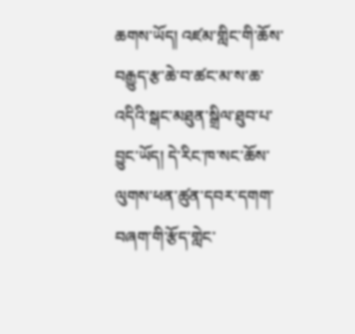ཆགས་ཡོད། འཛམ་གླིང་གི་ཆོས་བརྒྱུད་རྩ་ཆེ་བ་ཚང་མ་ས་ཆ་འདིའི་སྒང་མཐུན་སྒྲིལ་ཐུབ་པ་བྱུང་ཡོད། དེ་རིང་ཁ་སང་ཆོས་ལུགས་ཕན་ཚུན་དབར་དགག་བཞག་གི་རྩོད་གླེང་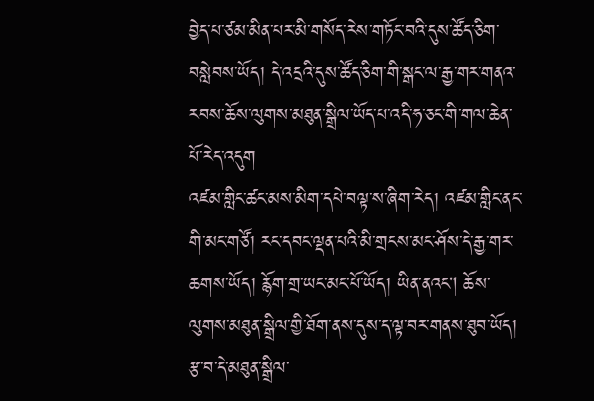བྱེད་པ་ཙམ་མིན་པར་མི་གསོད་རེས་གཏོང་བའི་དུས་ཚོད་ཅིག་བསླེབས་ཡོད། དེ་འདྲའི་དུས་ཚོད་ཅིག་གི་སྒང་ལ་རྒྱ་གར་གནའ་རབས་ཆོས་ལུགས་མཐུན་སྒྲིལ་ཡོད་པ་འདི་ཧ་ཅང་གི་གལ་ཆེན་པོ་རེད་འདུག
འཛམ་གླིང་ཚང་མས་མིག་དཔེ་བལྟ་ས་ཞིག་རེད། འཛམ་གླིང་ནང་གི་མང་གཙོ། རང་དབང་ལྡན་པའི་མི་གྲངས་མང་ཤོས་དེ་རྒྱ་གར་ཆགས་ཡོད། རྙོག་གྲ་ཡང་མང་པོ་ཡོད། ཡིན་ནའང། ཆོས་ལུགས་མཐུན་སྒྲིལ་གྱི་ཐོག་ནས་དུས་ད་ལྟ་བར་གནས་ཐུབ་ཡོད། རྩ་བ་དེ་མཐུན་སྒྲིལ་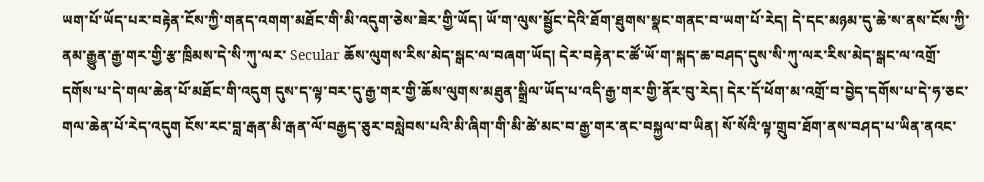ཡག་པོ་ཡོད་པར་བརྟེན་ངོས་ཀྱི་གནད་འགག་མཐོང་གི་མི་འདུག་ཅེས་ཟེར་གྱི་ཡོད། ཡོ་ག་ལུས་སྦྱོང་དེའི་ཐོག་ཐུགས་སྣང་གནང་བ་ཡག་པོ་རེད། དེ་དང་མཉམ་དུ་ཆེ་ས་ནས་ངོས་ཀྱི་ནམ་རྒྱུན་རྒྱ་གར་གྱི་རྩ་ཁྲིམས་དེ་སི་ཀུ་ལར་ Secular ཆོས་ལུགས་རིས་མེད་སྒང་ལ་བཞག་ཡོད། དེར་བརྟེན་ང་ཚོ་ཡོ་ག་སྐད་ཆ་བཤད་དུས་སི་ཀུ་ལར་རིས་མེད་སྒང་ལ་འགྲོ་དགོས་པ་དེ་གལ་ཆེན་པོ་མཐོང་གི་འདུག དུས་ད་ལྟ་བར་དུ་རྒྱ་གར་གྱི་ཆོས་ལུགས་མཐུན་སྒྲིལ་ཡོད་པ་འདི་རྒྱ་གར་གྱི་ནོར་བུ་རེད། དེར་དོ་ཕོག་མ་འགྲོ་བ་བྱེད་དགོས་པ་དེ་ཧ་ཅང་གལ་ཆེན་པོ་རེད་འདུག ངོས་རང་བླ་རྒན་མི་རྒན་ལོ་བརྒྱད་ཅུར་བསླེབས་པའི་མི་ཞིག་གི་མི་ཚེ་མང་བ་རྒྱ་གར་ནང་བསྐྱལ་བ་ཡིན། སོ་སོའི་ལྟ་གྲུབ་ཐོག་ནས་བཤད་པ་ཡིན་ནའང་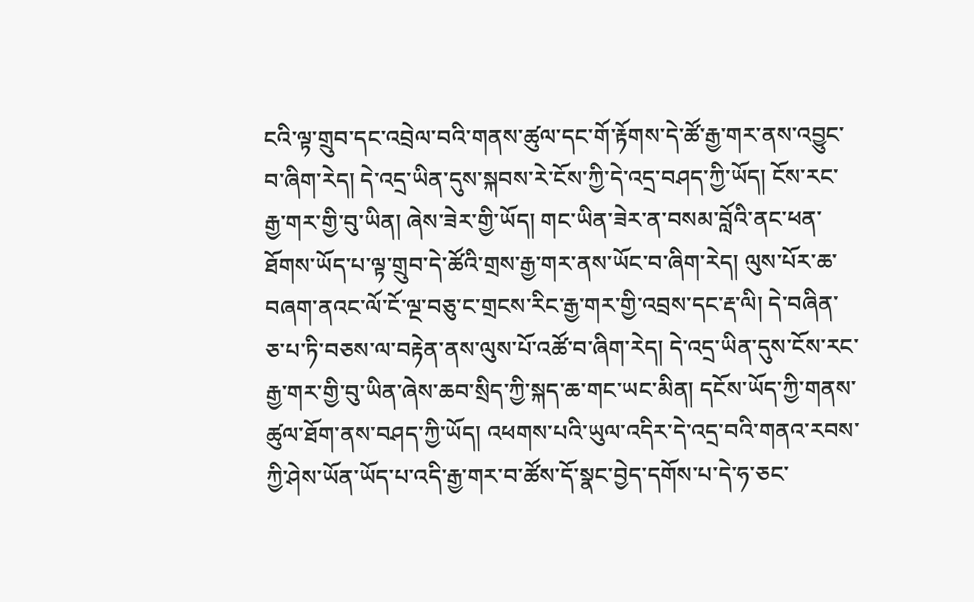ངའི་ལྟ་གྲུབ་དང་འབྲེལ་བའི་གནས་ཚུལ་དང་གོ་རྟོགས་དེ་ཚོ་རྒྱ་གར་ནས་འབྱུང་བ་ཞིག་རེད། དེ་འདྲ་ཡིན་དུས་སྐབས་རེ་ངོས་ཀྱི་དེ་འདྲ་བཤད་ཀྱི་ཡོད། ངོས་རང་རྒྱ་གར་གྱི་བུ་ཡིན། ཞེས་ཟེར་གྱི་ཡོད། གང་ཡིན་ཟེར་ན་བསམ་བློའི་ནང་ཕན་ཐོགས་ཡོད་པ་ལྟ་གྲུབ་དེ་ཚོའི་གྲས་རྒྱ་གར་ནས་ཡོང་བ་ཞིག་རེད། ལུས་པོར་ཆ་བཞག་ནའང་ལོ་ངོ་ལྔ་བཅུ་ང་གྲངས་རིང་རྒྱ་གར་གྱི་འབྲས་དང་རྡ་ལི། དེ་བཞིན་ཅ་པ་ཏི་བཅས་ལ་བརྟེན་ནས་ལུས་པོ་འཚོ་བ་ཞིག་རེད། དེ་འདྲ་ཡིན་དུས་ངོས་རང་རྒྱ་གར་གྱི་བུ་ཡིན་ཞེས་ཆབ་སྲིད་ཀྱི་སྐད་ཆ་གང་ཡང་མིན། དངོས་ཡོད་ཀྱི་གནས་ཚུལ་ཐོག་ནས་བཤད་ཀྱི་ཡོད། འཕགས་པའི་ཡུལ་འདིར་དེ་འདྲ་བའི་གནའ་རབས་ཀྱི་ཤེས་ཡོན་ཡོད་པ་འདི་རྒྱ་གར་བ་ཚོས་དོ་སྣང་བྱེད་དགོས་པ་དེ་ཧ་ཅང་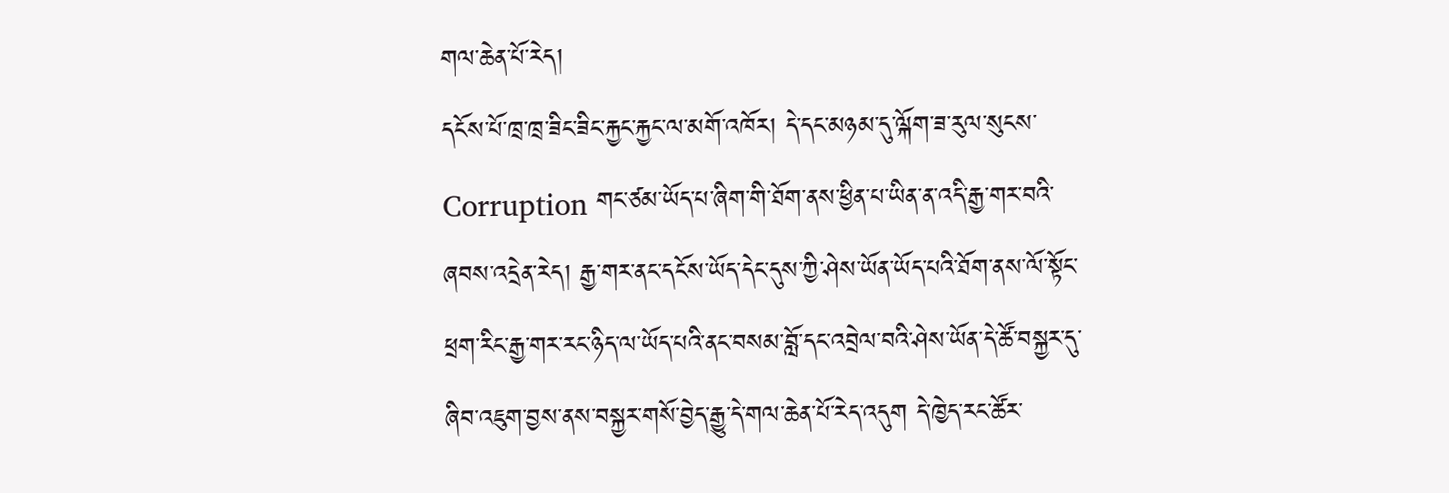གལ་ཆེན་པོ་རེད།
དངོས་པོ་ཁྲ་ཁྲ་ཟིང་ཟིང་རྐྱང་རྐྱང་ལ་མགོ་འཁོར། དེ་དང་མཉམ་དུ་ལྐོག་ཟ་རུལ་སུངས་ Corruption གང་ཙམ་ཡོད་པ་ཞིག་གི་ཐོག་ནས་ཕྱིན་པ་ཡིན་ན་འདི་རྒྱ་གར་བའི་ཞབས་འདྲེན་རེད། རྒྱ་གར་ནང་དངོས་ཡོད་དེང་དུས་ཀྱི་ཤེས་ཡོན་ཡོད་པའི་ཐོག་ནས་ལོ་སྟོང་ཕྲག་རིང་རྒྱ་གར་རང་ཉིད་ལ་ཡོད་པའི་ནང་བསམ་བློ་དང་འབྲེལ་བའི་ཤེས་ཡོན་དེ་ཚོ་བསྐྱར་དུ་ཞིབ་འཇུག་བྱས་ནས་བསྐྱར་གསོ་བྱེད་རྒྱུ་དེ་གལ་ཆེན་པོ་རེད་འདུག དེ་ཁྱེད་རང་ཚོར་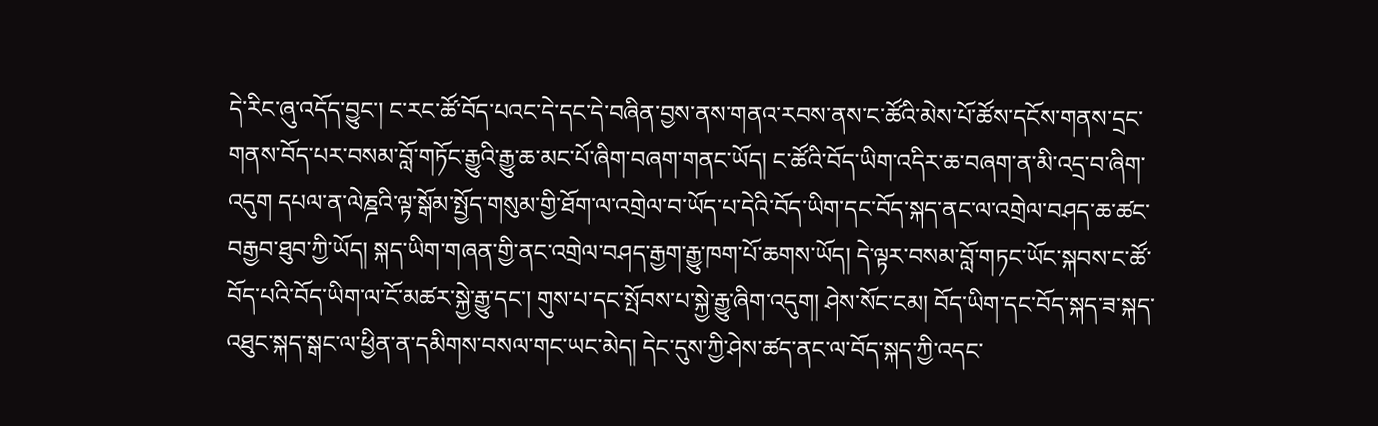དེ་རིང་ཞུ་འདོད་བྱུང་། ང་རང་ཚོ་བོད་པའང་དེ་དང་དེ་བཞིན་བྱས་ནས་གནའ་རབས་ནས་ང་ཚོའི་མེས་པོ་ཚོས་དངོས་གནས་དྲང་གནས་བོད་པར་བསམ་བློ་གཏོང་རྒྱུའི་རྒྱུ་ཆ་མང་པོ་ཞིག་བཞག་གནང་ཡོད། ང་ཚོའི་བོད་ཡིག་འདིར་ཆ་བཞག་ན་མི་འདྲ་བ་ཞིག་འདུག དཔལ་ན་ལེཎྜའི་ལྟ་སྒོམ་སྤྱོད་གསུམ་གྱི་ཐོག་ལ་འགྲེལ་བ་ཡོད་པ་དེའི་བོད་ཡིག་དང་བོད་སྐད་ནང་ལ་འགྲེལ་བཤད་ཆ་ཚང་བརྒྱབ་ཐུབ་ཀྱི་ཡོད། སྐད་ཡིག་གཞན་གྱི་ནང་འགྲེལ་བཤད་རྒྱག་རྒྱུ་ཁག་པོ་ཆགས་ཡོད། དེ་ལྟར་བསམ་བློ་གཏང་ཡོང་སྐབས་ང་ཚོ་བོད་པའི་བོད་ཡིག་ལ་ངོ་མཚར་སྐྱེ་རྒྱུ་དང་། གུས་པ་དང་སྤོབས་པ་སྐྱེ་རྒྱུ་ཞིག་འདུག། ཤེས་སོང་ངམ། བོད་ཡིག་དང་བོད་སྐད་ཟ་སྐད་འཐུང་སྐད་སྒང་ལ་ཕྱིན་ན་དམིགས་བསལ་གང་ཡང་མེད། དེང་དུས་ཀྱི་ཤེས་ཚད་ནང་ལ་བོད་སྐད་ཀྱི་འདང་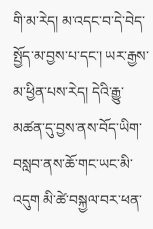གི་མ་རེད། མ་འདང་བ་དེ་བེད་སྤྱོད་མ་བྱས་པ་དང་། ཡར་རྒྱས་མ་ཕྱིན་པས་རེད། དེའི་རྒྱུ་མཚན་དུ་བྱས་ནས་བོད་ཡིག་བསླབ་ནས་ཆོ་གང་ཡང་མི་འདུག མི་ཚེ་བསྐྱལ་བར་ཕན་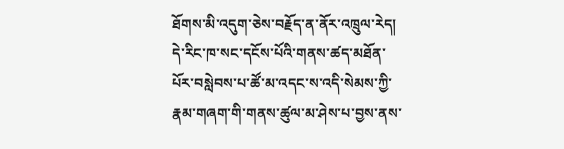ཐོགས་མི་འདུག་ཅེས་བརྗོད་ན་ནོར་འཁྲུལ་རེད། དེ་རིང་ཁ་སང་དངོས་པོའི་གནས་ཚད་མཐོན་པོར་བསླེབས་པ་ཚོ་མ་འདང་ས་འདི་སེམས་ཀྱི་རྣམ་གཞག་གི་གནས་ཚུལ་མ་ཤེས་པ་བྱས་ནས་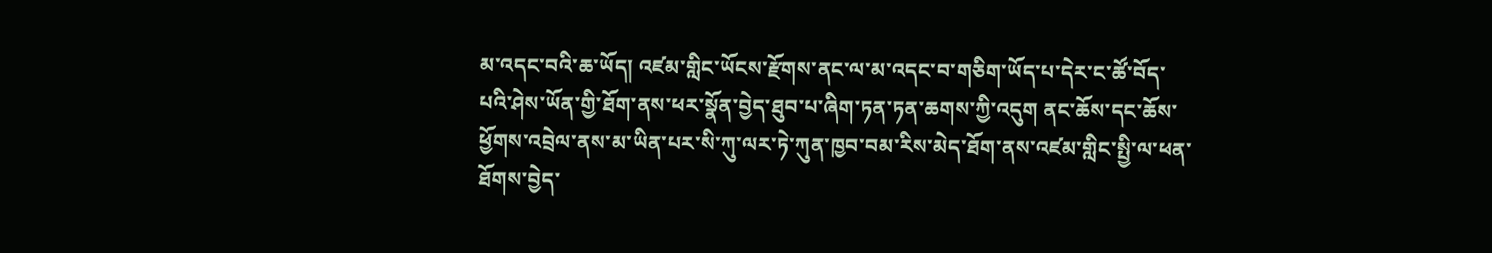མ་འདང་བའི་ཆ་ཡོད། འཛམ་གླིང་ཡོངས་རྫོགས་ནང་ལ་མ་འདང་བ་གཅིག་ཡོད་པ་དེར་ང་ཚོ་བོད་པའི་ཤེས་ཡོན་གྱི་ཐོག་ནས་ཕར་སྣོན་བྱེད་ཐུབ་པ་ཞིག་ཏན་ཏན་ཆགས་ཀྱི་འདུག ནང་ཆོས་དང་ཆོས་ཕྱོགས་འབྲེལ་ནས་མ་ཡིན་པར་སི་ཀུ་ལར་ཏེ་ཀུན་ཁྱབ་བམ་རིས་མེད་ཐོག་ནས་འཛམ་གླིང་སྤྱི་ལ་ཕན་ཐོགས་བྱེད་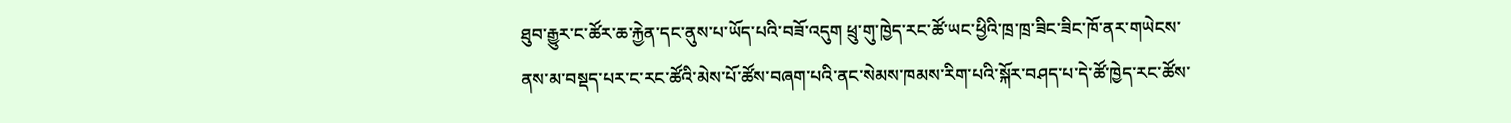ཐུབ་རྒྱུར་ང་ཚོར་ཆ་རྐྱེན་དང་ནུས་པ་ཡོད་པའི་བཟོ་འདུག ཕྲུ་གུ་ཁྱེད་རང་ཚོ་ཡང་ཕྱིའི་ཁྲ་ཁྲ་ཟིང་ཟིང་ཁོ་ནར་གཡེངས་ནས་མ་བསྡད་པར་ང་རང་ཚོའི་མེས་པོ་ཚོས་བཞག་པའི་ནང་སེམས་ཁམས་རིག་པའི་སྐོར་བཤད་པ་དེ་ཚོ་ཁྱེད་རང་ཚོས་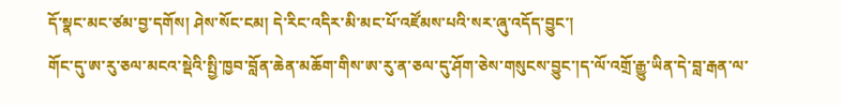དོ་སྣང་མང་ཙམ་བྱ་དགོས། ཤེས་སོང་ངམ། དེ་རིང་འདིར་མི་མང་པོ་འཛོམས་པའི་སར་ཞུ་འདོད་བྱུང་།
གོང་དུ་ཨ་རུ་ཅལ་མངའ་སྡེའི་སྤྱི་ཁྱབ་བློན་ཆེན་མཆོག་གིས་ཨ་རུ་ན་ཅལ་དུ་ཤོག་ཅེས་གསུངས་བྱུང་།ད་ལོ་འགྲོ་རྒྱུ་ཡིན་དེ་བླ་རྒན་ལ་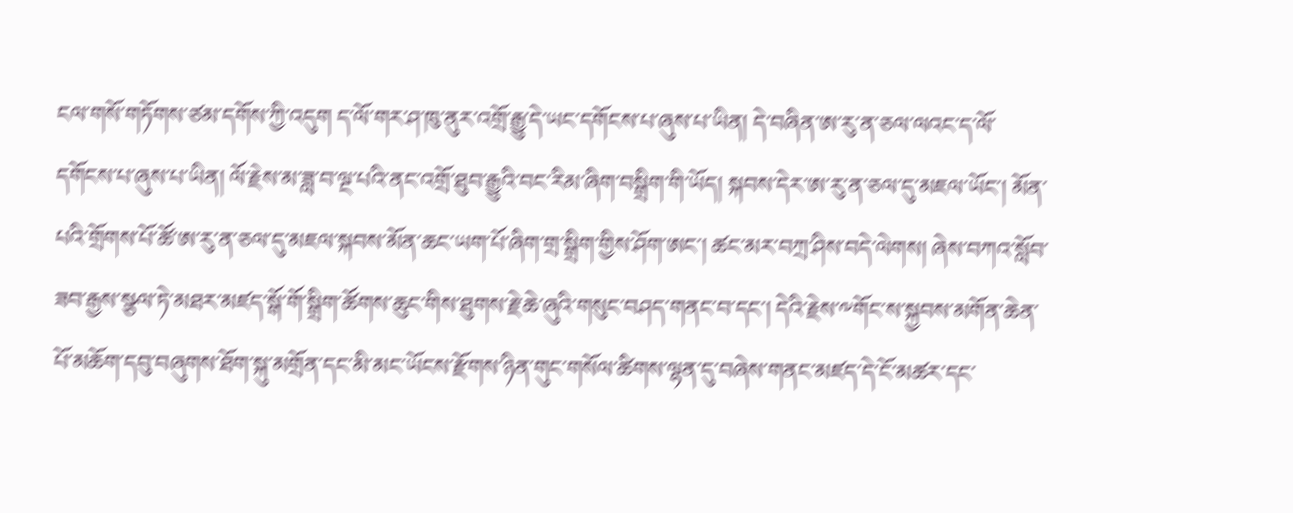ངལ་གསོ་གཏོགས་ཙམ་དགོས་ཀྱི་འདུག ད་ལོ་གར་ཤ་ཁུ་ནུར་འགྲོ་རྒྱུ་དེ་ཡང་དགོངས་པ་ཞུས་པ་ཡིན། དེ་བཞིན་ཨ་རུ་ན་ཅལ་ལའང་ད་ལོ་དགོངས་པ་ཞུས་པ་ཡིན། ལོ་རྗེས་མ་ཟླ་བ་ལྔ་པའི་ནང་འགྲོ་ཐུབ་རྒྱུའི་བང་རིམ་ཞིག་བསྒྲིག་གི་ཡོད། སྐབས་དེར་ཨ་རུ་ན་ཅལ་དུ་མཇལ་ཡོང་། མོན་པའི་གྲོགས་པོ་ཚོ་ཨ་རུ་ན་ཅལ་དུ་མཇལ་སྐབས་མོན་ཆང་ཡག་པོ་ཞིག་གྲ་སྒྲིག་གྱིས་ཤོག་ཨང་། ཚང་མར་བཀྲ་ཤིས་བདེ་ལེགས། ཞེས་བཀའ་སློབ་ཟབ་རྒྱས་སྩལ་ཏེ་མཐར་མཛད་སྒོ་གོ་སྒྲིག་ཚོགས་ཆུང་གིས་ཐུགས་རྗེ་ཆེ་ཞུའི་གསུང་བཤད་གནང་བ་དང་། དེའི་རྗེས་༸གོང་ས་སྐྱབས་མགོན་ཆེན་པོ་མཆོག་དབུ་བཞུགས་ཐོག་སྐུ་མགྲོན་དང་མི་མང་ཡོངས་རྫོགས་ཉིན་གུང་གསོལ་ཚིགས་ལྷན་དུ་བཞེས་གནང་མཛད་དེ་ངོ་མཚར་དང་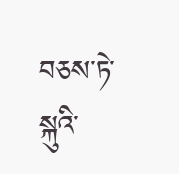བཅས་ཏེ་སྐུའི་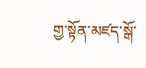གྱ་སྟོན་མཛད་སྒོ་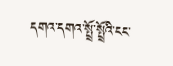དགའ་དགའ་སྤྲོ་སྤྲོའི་ངང་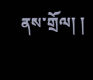ནས་གྲོལ། །